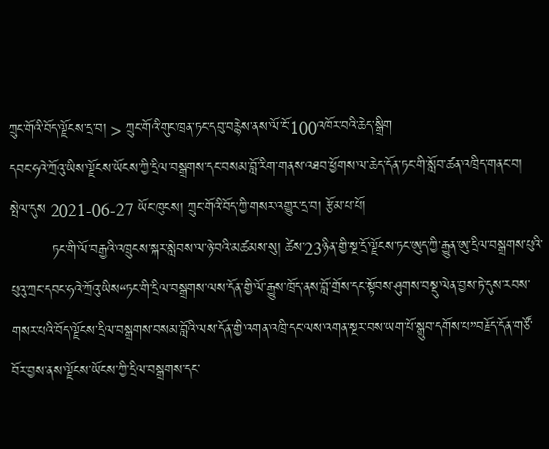ཀྲུང་གོའི་བོད་ལྗོངས་དྲ་བ། > ཀྲུང་གོའི་གུང་ཁྲན་ཏང་དབུ་བརྙེས་ནས་ལོ་ངོ་100འཁོར་བའི་ཆེད་སྒྲིག
དབང་ཧའེ་ཀྲོའུ་ཡིས་ལྗོངས་ཡོངས་ཀྱི་དྲིལ་བསྒྲགས་དང་བསམ་བློ་རིག་གནས་འཐབ་ཕྱོགས་ལ་ཆེད་དོན་ཏང་གི་སློབ་ཚན་འཁྲིད་གནང་བ།
སྤེལ་དུས 2021-06-27 ཡོང་ཁུངས། ཀྲུང་གོའི་བོད་ཀྱི་གསར་འགྱུར་དྲ་བ། རྩོམ་པ་པོ།
         ཏང་གི་ལོ་བརྒྱའི་འཁྲུངས་སྐར་སླེབས་ལ་ཉེ་བའི་མཚམས་སུ། ཚེས་23ཉིན་གྱི་སྔ་དྲོ་ལྗོངས་ཏང་ཨུད་ཀྱི་རྒྱུན་ཨུ་དྲིལ་བསྒྲགས་པུའི་པུའུ་ཀྲང་དབང་ཧའེ་ཀྲོའུ་ཡིས“ཏང་གི་དྲིལ་བསྒྲགས་ལས་དོན་གྱི་ལོ་རྒྱུས་ཁྲོད་ནས་བློ་གྲོས་དང་སྟོབས་ཤུགས་བསྡུ་ལེན་བྱས་ཏེ་དུས་རབས་གསར་པའི་བོད་ལྗོངས་དྲིལ་བསྒྲགས་བསམ་བློའི་ལས་དོན་གྱི་འགན་འཁྲི་དང་ལས་འགན་སྔར་བས་ཡག་པོ་སྒྲུབ་དགོས་པ”བརྗོད་དོན་གཙོ་བོར་བྱས་ནས་ལྗོངས་ཡོངས་ཀྱི་དྲིལ་བསྒྲགས་དང་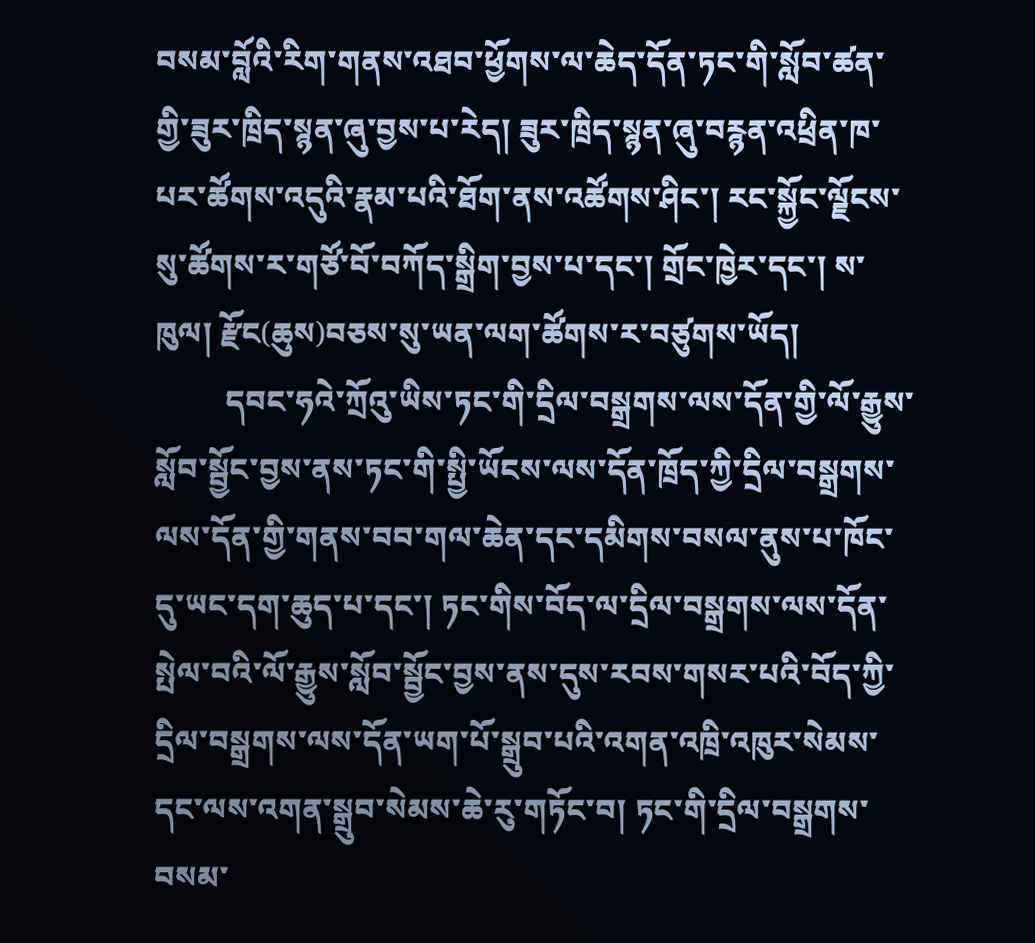བསམ་བློའི་རིག་གནས་འཐབ་ཕྱོགས་ལ་ཆེད་དོན་ཏང་གི་སློབ་ཚན་གྱི་ཟུར་ཁྲིད་སྙན་ཞུ་བྱས་པ་རེད། ཟུར་ཁྲིད་སྙན་ཞུ་བརྙན་འཕྲིན་ཁ་པར་ཚོགས་འདུའི་རྣམ་པའི་ཐོག་ནས་འཚོགས་ཤིང་། རང་སྐྱོང་ལྗོངས་སུ་ཚོགས་ར་གཙོ་བོ་བཀོད་སྒྲིག་བྱས་པ་དང་། གྲོང་ཁྱེར་དང་། ས་ཁུལ། རྫོང(ཆུས)བཅས་སུ་ཡན་ལག་ཚོགས་ར་བཙུགས་ཡོད།
         དབང་ཧའེ་ཀྲོའུ་ཡིས་ཏང་གི་དྲིལ་བསྒྲགས་ལས་དོན་གྱི་ལོ་རྒྱུས་སློབ་སྦྱོང་བྱས་ནས་ཏང་གི་སྤྱི་ཡོངས་ལས་དོན་ཁྲོད་ཀྱི་དྲིལ་བསྒྲགས་ལས་དོན་གྱི་གནས་བབ་གལ་ཆེན་དང་དམིགས་བསལ་ནུས་པ་ཁོང་དུ་ཡང་དག་ཆུད་པ་དང་། ཏང་གིས་བོད་ལ་དྲིལ་བསྒྲགས་ལས་དོན་སྤེལ་བའི་ལོ་རྒྱུས་སློབ་སྦྱོང་བྱས་ནས་དུས་རབས་གསར་པའི་བོད་ཀྱི་དྲིལ་བསྒྲགས་ལས་དོན་ཡག་པོ་སྒྲུབ་པའི་འགན་འཁྲི་འཁུར་སེམས་དང་ལས་འགན་སྒྲུབ་སེམས་ཆེ་རུ་གཏོང་བ། ཏང་གི་དྲིལ་བསྒྲགས་བསམ་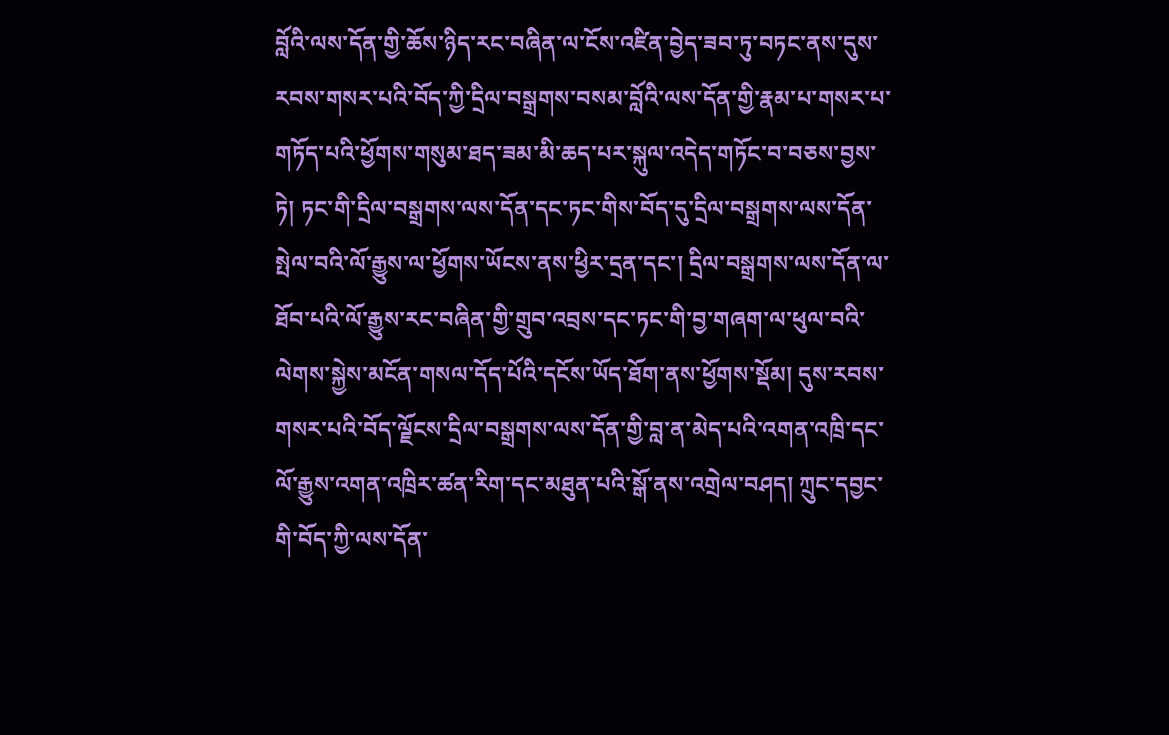བློའི་ལས་དོན་གྱི་ཆོས་ཉིད་རང་བཞིན་ལ་ངོས་འཛིན་བྱེད་ཟབ་ཏུ་བཏང་ནས་དུས་རབས་གསར་པའི་བོད་ཀྱི་དྲིལ་བསྒྲགས་བསམ་བློའི་ལས་དོན་གྱི་རྣམ་པ་གསར་པ་གཏོད་པའི་ཕྱོགས་གསུམ་ཐད་ཟམ་མི་ཆད་པར་སྐུལ་འདེད་གཏོང་བ་བཅས་བྱས་ཏེ། ཏང་གི་དྲིལ་བསྒྲགས་ལས་དོན་དང་ཏང་གིས་བོད་དུ་དྲིལ་བསྒྲགས་ལས་དོན་སྤེལ་བའི་ལོ་རྒྱུས་ལ་ཕྱོགས་ཡོངས་ནས་ཕྱིར་དྲན་དང་། དྲིལ་བསྒྲགས་ལས་དོན་ལ་ཐོབ་པའི་ལོ་རྒྱུས་རང་བཞིན་གྱི་གྲུབ་འབྲས་དང་ཏང་གི་བྱ་གཞག་ལ་ཕུལ་བའི་ལེགས་སྐྱེས་མངོན་གསལ་དོད་པོའི་དངོས་ཡོད་ཐོག་ནས་ཕྱོགས་སྡོམ། དུས་རབས་གསར་པའི་བོད་ལྗོངས་དྲིལ་བསྒྲགས་ལས་དོན་གྱི་བླ་ན་མེད་པའི་འགན་འཁྲི་དང་ལོ་རྒྱུས་འགན་འཁྲིར་ཚན་རིག་དང་མཐུན་པའི་སྒོ་ནས་འགྲེལ་བཤད། ཀྲུང་དབྱང་གི་བོད་ཀྱི་ལས་དོན་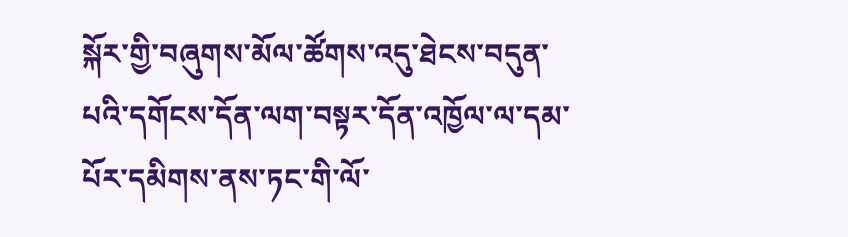སྐོར་གྱི་བཞུགས་མོལ་ཚོགས་འདུ་ཐེངས་བདུན་པའི་དགོངས་དོན་ལག་བསྟར་དོན་འཁྱོལ་ལ་དམ་པོར་དམིགས་ནས་ཏང་གི་ལོ་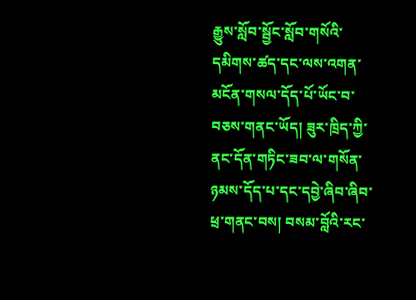རྒྱུས་སློབ་སྦྱོང་སློབ་གསོའི་དམིགས་ཚད་དང་ལས་འགན་མངོན་གསལ་དོད་པོ་ཡོང་བ་བཅས་གནང་ཡོད། ཟུར་ཁྲིད་ཀྱི་ནང་དོན་གཏིང་ཟབ་ལ་གསོན་ཉམས་དོད་པ་དང་དབྱེ་ཞིབ་ཞིབ་ཕྲ་གནང་བས། བསམ་བློའི་རང་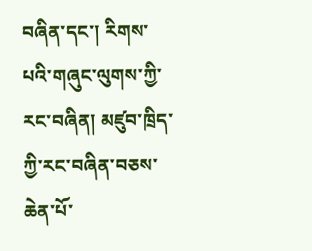བཞིན་དང་། རིགས་པའི་གཞུང་ལུགས་ཀྱི་རང་བཞིན། མཛུབ་ཁྲིད་ཀྱི་རང་བཞིན་བཅས་ཆེན་པོ་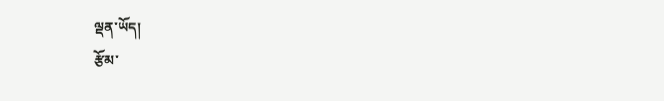ལྡན་ཡོད།
རྩོམ་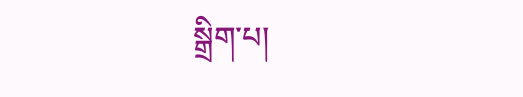སྒྲིག་པ།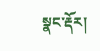སྣང་རྡོར།